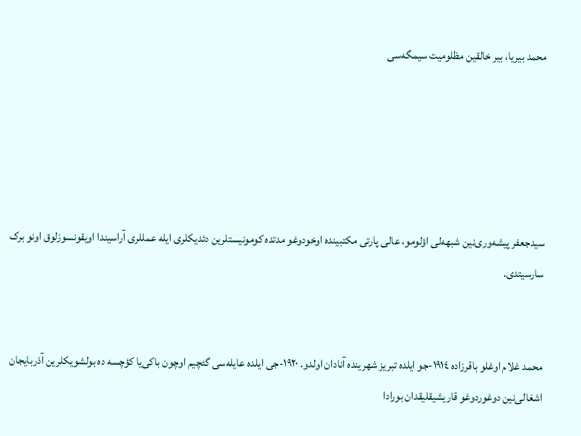محمد بیریا، بیر خالقین مظلومیت سیمگه‌سی





سیدجعفر پیشه‌وری‌نین شبهه‌لی اؤلومو، عالی پارتی مکتبینده اوخودوغو مدتده کومونیستلرین دئدیکلری ایله عمللری آراسیندا اویقونسوزلوق اونو برک سارسیتدی.


محمد غلام اوغلو باقرزاده ۱۹۱٤-جو ایلده تبریز شهرینده آنا‌دان اولدو. ۱۹۲۰-جی ایلده عایله‌سی‌ گئچیم اوچون باکی‌یا کؤچسه ده بولشویکلرین آذربایجان اشغا‌لی‌نین دوغوردوغو قاریشیقلیقدان بورادا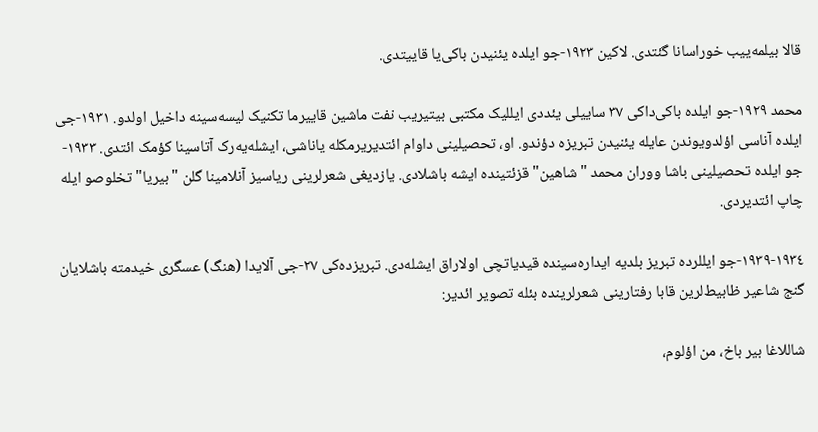قالا بیلمه‌ییب خوراسانا گئتدی. لاکین ۱۹۲۳-جو ایلده یئنیدن باکی‌یا قاییتدی.

محمد ۱۹۲۹-جو ایلده باکی‌داکی ۳۷ ساییلی یئددی ایللیک مکتبی بیتیریب نفت ماشین قاییرما تکنیک لیسه‌سینه داخیل اولدو. ۱۹۳۱-جی ایلده آناسی اؤلدویوندن عایله یئنیدن تبریزه دؤندو. او، تحصیلینی داوام ائتدیریرمکله یاناشی، ایشله‌یه‌رک آتاسینا کؤمک ائتدی. ۱۹۳۳-جو ایلده تحصیلینی باشا ووران محمد "شاهین" قزئتینده ایشه باشلادی. یازدیغی شعرلرینی ریاسیز آنلامینا گلن "بیریا" تخلوصو ایله چاپ ائتدیردی.

۱۹۳٤-۱۹۳۹-جو ایللرده تبریز بلدیه ایداره‌سینده قیدیاتچی اولاراق ایشله‌دی. تبریزده‌کی ۲۷-جی آلایدا (هنگ) عسگری خیدمته باشلایان گنج شاعیر ظابیط‌لرین قابا رفتارینی شعرلرینده بئله تصویر ائدیر:

شاللاغا بیر باخ، من اؤلوم،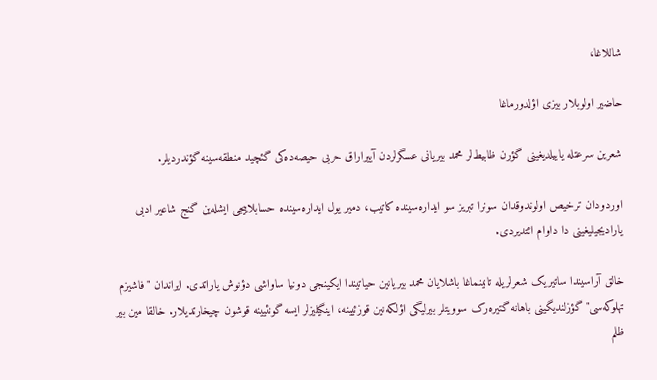شاللاغا،

حاضیر اولوبلار بیزی اؤلدورماغا

شعرین سرعتله یاییلدیغینی گؤرن ظابیط‌لر محمد بیریا‌نی عسگرلردن آییرا‌راق حربی حیصه‌ده‌کی گئچید منطقه‌سینه گؤندردیلر.

اوردودان ترخیص اولوندوقدان سونرا تبریز سو ایداره‌سینده کاتیب، دمیر یول ایداره‌سینده حسابلاییجی ایشله‌ین گنج شاعیر ادبی یارادیجیلیغینی دا داوام ائتدیردی.

خالق آراسیندا ساتیریک شعرلریله تانینماغا باشلایان محمد بیریا‌نین حیاتیندا ایکینجی دونیا ساواشی دؤنوش یاراتدی. ایراندان "فاشیزم تهلوکه‌سی" گؤزلندیگینی باهانه گتیره‌رک سوویتلر بیرلیگی اؤلکه‌نین قوزئیینه، اینگیلیز‌لر ایسه گونئیینه قوشون چیخارتدیلار. خالقا مین بیر ظلم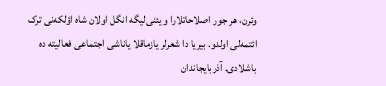وئرن، هر جور اصلاحاتلارا و یئنی‌لیگه انگل اولان شاه اؤلکه‌نی ترک ائتمه‌لی اولدو. بیریا دا شعرلر یازماقلا یاناشی اجتماعی فعالیته ده باشلادی. آذربایجاندان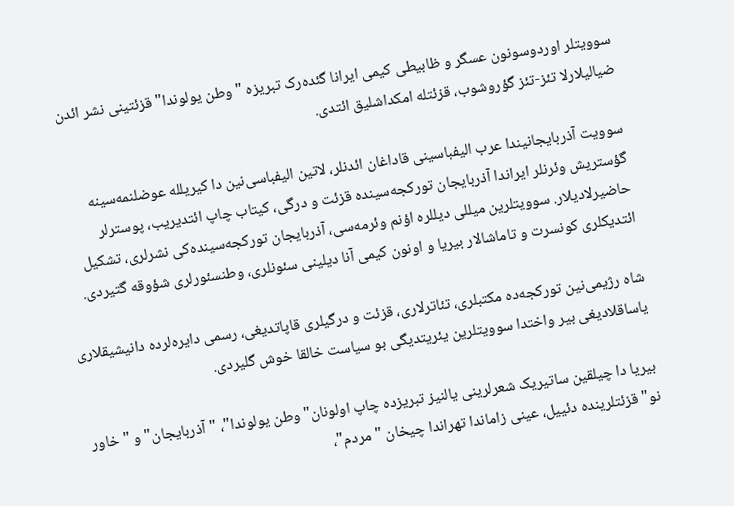سوویتلر اوردوسونون عسگر و ظابیطی کیمی ایرانا گئده‌رک تبریزه "وطن یولوندا" قزئتینی نشر ائدن ضیا‌لیلارلا تئز-تئز گؤروشوب، قزئتله امکداشلیق ائتدی.

سوویت آذربایجانیندا عرب الیفباسینی قاداغان ائدنلر، لاتین الیفباسی‌نین دا کیریلله عوضلنمه‌سینه گؤستریش وئرنلر ایراندا آذربایجان تورکجه‌سینده قزئت و درگی، کیتاب چاپ ائتدیریب، پوسترلر حاضیرلادیلار. سوویتلرین میللی دیللره اؤنم وئرمه‌سی، آذربایجان تورکجه‌سینده‌کی نشرلری، تشکیل ائتدیکلری کونسرت و تاماشا‌لار بیریا و اونون کیمی آنا دیلینی سئونلری، وطنسئورلری شؤوقه گتیردی.

شاه رژیمی‌نین تورکجه‌ده مکتبلری، تئاترلاری، قزئت و درگیلری قاپاتدیغی، رسمی دایره‌لرده دانیشیقلاری یاساقلادیغی بیر واختدا سوویتلرین یئریتدیگی بو سیاست خالقا خوش گلیردی.

بیریا دا چیلقین ساتیریک شعرلرینی یالنیز تبریزده چاپ اولونان"وطن یولوندا"، "آذربایجان" و "خاور نو" قزئتلرینده دئییل، عینی زاماندا تهراندا چیخان "مردم"،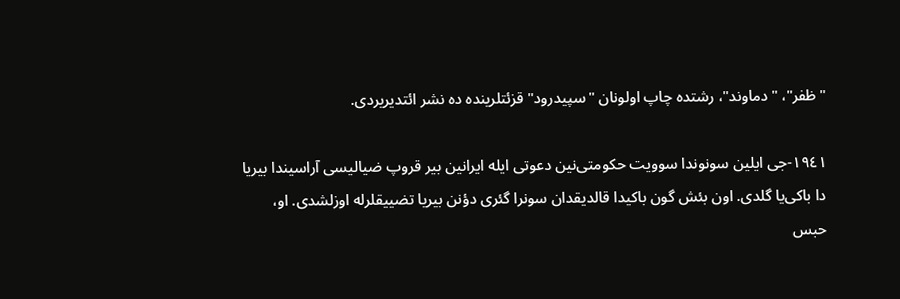"ظفر"، "دماوند"، رشتده چاپ اولونان "سپیدرود" قزئتلرینده ده نشر ائتدیریردی.

۱۹٤۱-جی ایلین سونوندا سوویت حکومتی‌نین دعوتی ایله ایرانین بیر قروپ ضیا‌لیسی آراسیندا بیریا دا باکی‌یا گلدی. اون بئش گون باکیدا قالدیقدان سونرا گئری دؤنن بیریا تضییقلرله اوزلشدی. او، حبس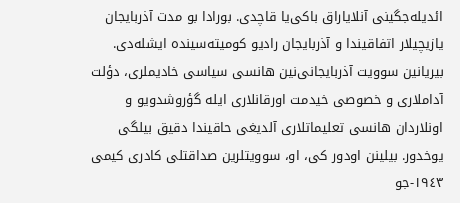ائدیله‌جگینی آنلایاراق باکی‌یا قاچدی. بورادا بو مدت آذربایجان یازیچیلار اتفاقیندا و آذربایجان رادیو کومیته‌سینده ایشله‌دی. بیریانین سوویت آذربایجانی‌نین هانسی سیاسی خادیملری، دؤلت آداملاری و خصوصی خیدمت اورقانلاری ایله گؤروشدویو و اونلاردان هانسی تعلیماتلاری آلدیغی حاقیندا دقیق بیلگی‌ یوخدور. بیلینن اودور کی، او، سوویتلرین صداقتلی کادری کیمی ۱۹٤۳-جو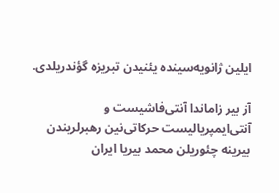ایلین ژانویه‌سینده یئنیدن تبریزه گؤندریلدی.

آز بیر زاماندا آنتی‌فاشیست و آنتی‌ایمپریالیست حرکاتی‌نین رهبرلریندن بیرینه چئوریلن محمد بیریا ایران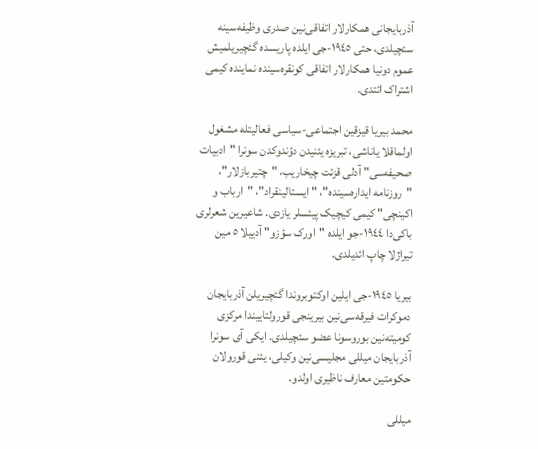آذربایجانی همکارلار اتفاقی‌نین صدری وظیفه‌سینه سئچیلدی، حتی ۱۹٤٥-جی ایلده پاریسده گئچیریلمیش عموم دونیا همکارلار اتفاقی کونقره‌سینده نماینده کیمی اشتراک ائتدی.

محمد بیریا قیزقین اجتماعی-سیاسی فعالیتله مشغول اولماقلا یاناشی، تبریزه یئنیدن دؤندوکدن سونرا "ادبیات صحیفه‌سی" آدلی قزئت چیخاریب، "چتیربازلار"، "روزنامه ایداره‌سینده"، "ایستالینقراد"، "ارباب و اکینچی" کیمی کیچیک پیئسلر یازدی. شاعیرین شعرلری باکی‌دا ۱۹٤٤-جو ایلده "اورک سؤزو" آدییلا ٥ مین تیراژلا چاپ ائدیلدی.

بیریا ۱۹٤٥-جی ایلین اوکتوبروندا گئچیریلن آذربایجان دموکرات فیرقه‌سی‌نین بیرینجی قورولتاییندا مرکزی کومیته‌نین بوروسونا عضو سئچیلدی. ایکی آی سونرا آذربایجان میللی مجلیسی‌نین وکیلی، یئنی قورولان حکومتین معارف ناظیری اولدو.

میللی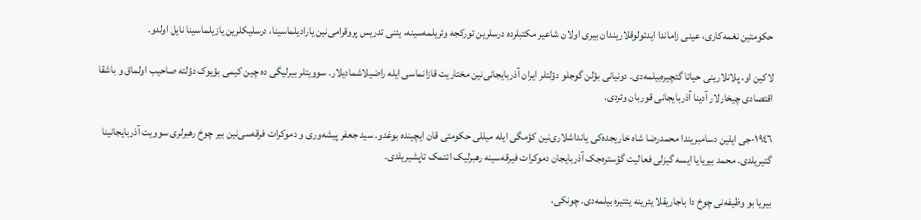حکومتین نغمه‌کاری، عینی زاماندا ایدئولوقلاریندان‌ بیری اولان شاعیر مکتبلرده درسلرین تورکجه‌ وئریلمه‌‌سینه، یئنی تدریس پروقرامی‌نین یارادیلماسینا، درسلیکلرین یازیلماسینا نایل اولدو.

لاکین او، پلانلارینی حیاتا گئچیره‌بیلمه‌دی. دونیانی بؤلن گوجلو دؤلتلر ایران آذربایجانی‌نین مختاریت قازانماسی ایله راضیلاشمادیلار. سوویتلر بیرلیگی ده چین کیمی بؤیوک دؤلته صاحیب اولماق و باشقا اقتصادی چیخارلار آدینا آذربایجانی قوربان وئردی.

۱۹٤٦-جی ایلین دسامبریندا محمدرضا شاه خاریجده‌کی یانداشلاری‌نین کؤمگی ایله میللی حکومتی قان ایچینده بوغدو. سید جعفر پیشه‌وری و دموکرات فرقه‌سی‌نین بیر چوخ رهبرلری سوویت آذربایجانینا گتیریلدی. محمد بیریایا ایسه گیزلی فعالیت گؤستره‌جک آذربایجان دموکرات فیرقه‌سینه رهبرلیک ائتمک تاپشیریلدی.

بیریا بو وظیفه‌نی چوخ دا باجاریقلا یئرینه یئتیره بیلمه‌دی. چونکی،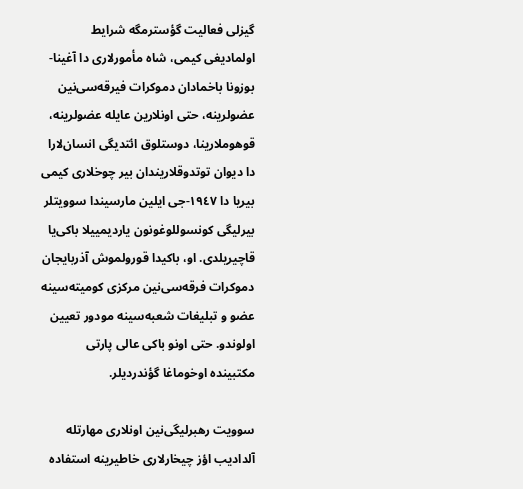گیزلی فعالیت گؤسترمگه شرایط اولمادیغی کیمی، شاه مأمورلاری دا آغینا-بوزونا باخما‌دان دموکرات فیرقه‌سی‌نین عضو‌لرینه، حتی اونلارین عایله عضو‌لرینه، قوهوملارینا، دوستلوق ائتدیگی انسان‌لارا دا دیوان توتدوقلاریندان‌ بیر چوخلاری کیمی بیریا دا ۱۹٤۷-جی ایلین مارسیندا سوویتلر بیرلیگی کونسوللوغونون یاردیمییلا باکی‌یا قاچیریلدی. او، باکیدا قورولموش آذربایجان دموکرات فرقه‌سی‌نین مرکزی کومیته‌سینه عضو و تبلیغات شعبه‌سینه مودور تعیین اولوندو. حتی اونو باکی عالی پارتی مکتبینده اوخوماغا گؤندردیلر.

سوویت رهبرلیگی‌نین اونلاری مهارتله آلدادیب اؤز چیخارلاری خاطیرینه استفاده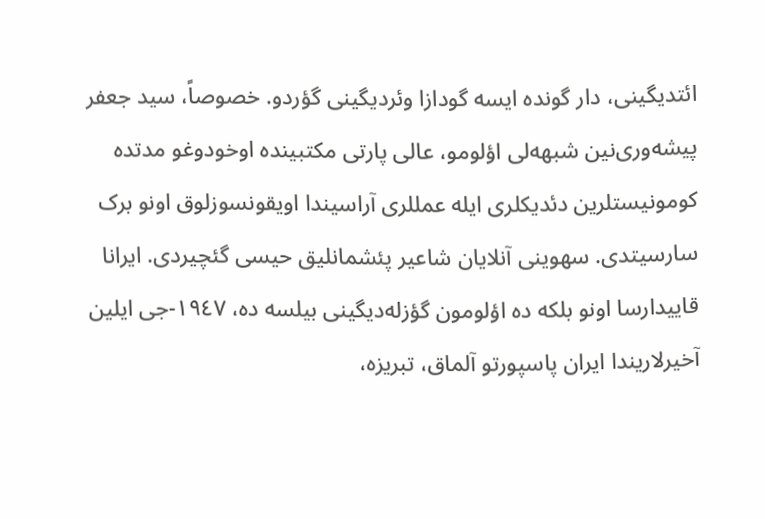ائتدیگینی، دار گونده ایسه گودازا وئردیگینی گؤردو. خصوصاً، سید جعفر پیشه‌وری‌نین شبهه‌لی اؤلومو، عالی پارتی مکتبینده اوخودوغو مدتده کومونیستلرین دئدیکلری ایله عمللری آراسیندا اویقونسوزلوق اونو برک سارسیتدی. سهوینی آنلایان شاعیر پئشمانلیق حیسی گئچیردی. ایرانا قاییدارسا اونو بلکه ده اؤلومون گؤزله‌دیگینی بیلسه ده، ۱۹٤۷-جی ایلین آخیرلاریندا ایران پاسپورتو آلماق، تبریزه،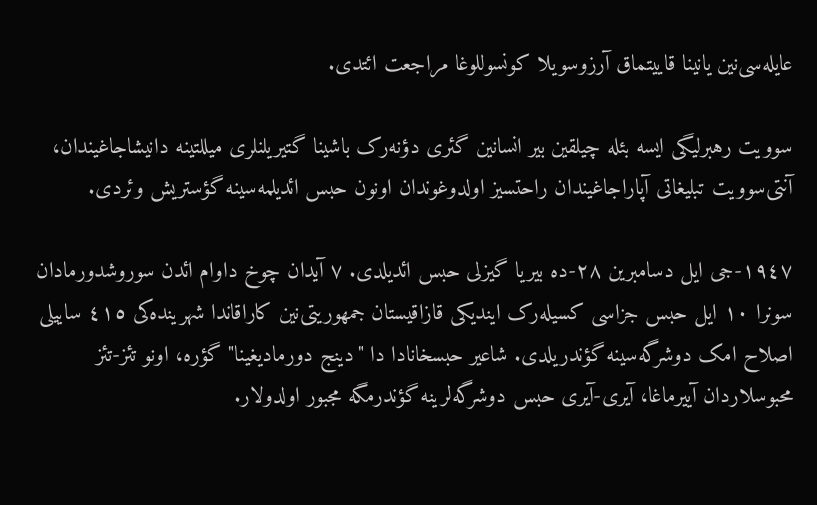عایله‌سی‌نین یانینا قاییتماق آرزوسویلا کونسوللوغا مراجعت ائتدی.

سوویت رهبرلیگی ایسه بئله چیلقین بیر انسانین گئری دؤنه‌رک باشینا گتیریلنلری میللتینه دانیشاجاغیندان، آنتی‌سوویت تبلیغاتی آپاراجاغیندان راحتسیز اولدوغوندان اونون حبس ائدیلمه‌سینه گؤستریش وئردی.

۱۹٤۷-جی ایل دسامبرین ۲۸-ده بیریا گیزلی حبس ائدیلدی. ۷ آیدان چوخ داوام ائدن سوروشدورمادان سونرا ۱۰ ایل حبس جزاسی کسیله‌رک ایندیکی قازاقیستان جمهوریتی‌‌نین کاراقاندا شهرینده‌کی ٤۱٥ ساییلی اصلاح امک دوشرگه‌سینه گؤندریلدی. شاعیر حبسخانادا دا "دینج دورمادیغینا" گؤره، اونو تئز-تئز محبوسلاردان آییرماغا، آیری-آیری حبس دوشرگه‌لرینه گؤندرمگه مجبور اولدو‌لار.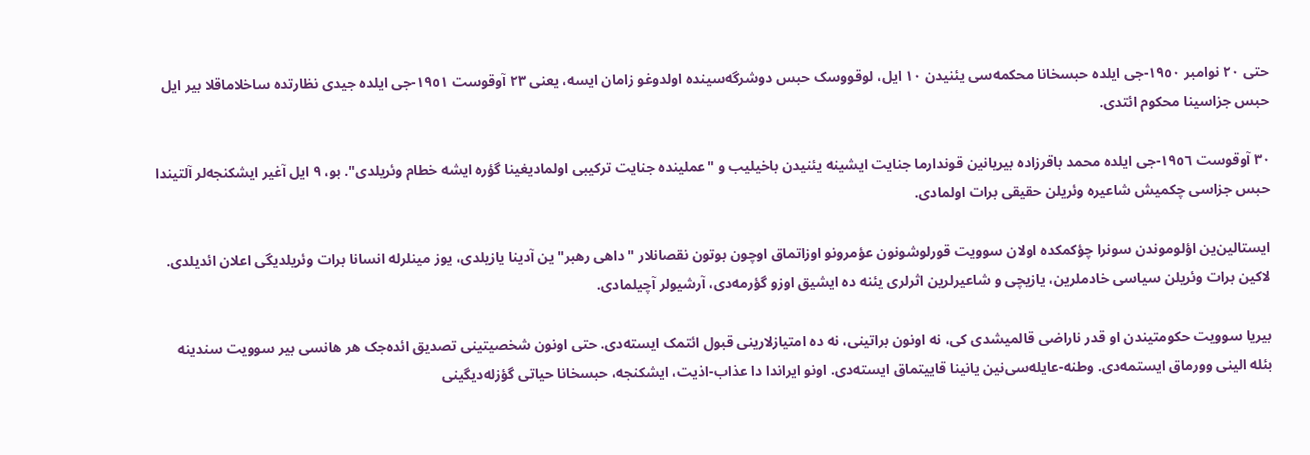حتی ۲۰ نوامبر ۱۹٥۰-جی ایلده حبسخانا محکمه‌سی یئنیدن ۱۰ ایل، لوقووسک حبس دوشرگه‌سینده اولدوغو زامان ایسه، یعنی ۲۳ آوقوست ۱۹٥۱-جی ایلده جیدی نظارتده ساخلاماقلا بیر ایل حبس جزاسینا محکوم ائتدی.

۳۰ آوقوست ۱۹٥٦-جی ایلده محمد باقرزاده بیریانین قوندارما جنایت ایشینه یئنیدن باخیلیب و "عملینده جنایت ترکیبی اولمادیغینا گؤره ایشه خطام وئریلدی". بو، ۹ ایل آغیر ایشکنجه‌لر آلتیندا حبس جزاسی چکمیش شاعیره وئریلن حقیقی برات اولمادی.

ایستالین‌ین اؤلوموندن سونرا چؤکمکده اولان سوویت قورلوشونون عؤمرونو اوزاتماق اوچون بوتون نقصانلار "داهی رهبر"ین آدینا یازیلدی، یوز مینلرله انسانا برات وئریلدیگی اعلان ائدیلدی. لاکین برات وئریلن سیاسی خادملرین، یازیچی و شاعیرلرین اثرلری یئنه ده ایشیق اوزو گؤرمه‌دی، آرشیو‌لر آچیلمادی.

بیریا سوویت حکومتیندن او قدر ناراضی قالمیشدی کی، نه اونون براتینی، نه ده امتیازلارینی قبول ائتمک ایسته‌دی. حتی اونون شخصیتینی تصدیق ائده‌جک هر هانسی بیر سوویت سندینه بئله الینی وورماق ایستمه‌دی. وطنه-عایله‌سی‌نین یانینا قاییتماق ایسته‌دی. اونو ایراندا دا عذاب-اذیت، ایشکنجه، حبسخانا حیاتی گؤزله‌دیگینی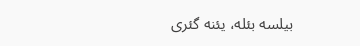بیلسه بئله، یئنه گئری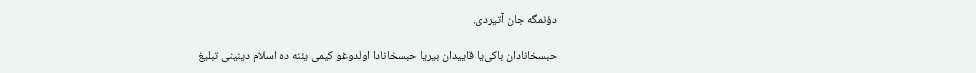دؤنمگه جان آتیردی.

حبسخانا‌دان باکی‌یا قاییدان بیریا حبسخانادا اولدوغو کیمی یئنه ده اسلام دینینی تبلیغ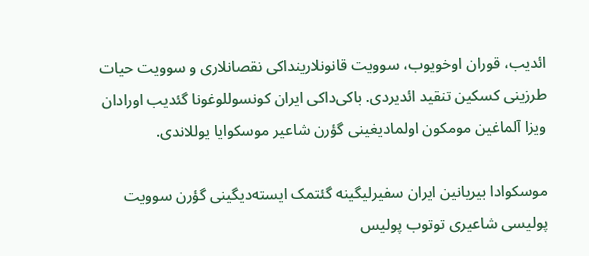ائدیب، قوران اوخویوب، سوویت قانونلارینداکی نقصانلاری و سوویت حیات طرزینی کسکین تنقید ائدیردی. باکی‌داکی ایران کونسوللوغونا گئدیب اورا‌دان ویزا آلماغین مومکون اولمادیغینی گؤرن شاعیر موسکوایا یوللاندی.

موسکوادا بیریانین ایران سفیرلیگینه گئتمک ایسته‌دیگینی گؤرن سوویت پولیسی شاعیری توتوب پولیس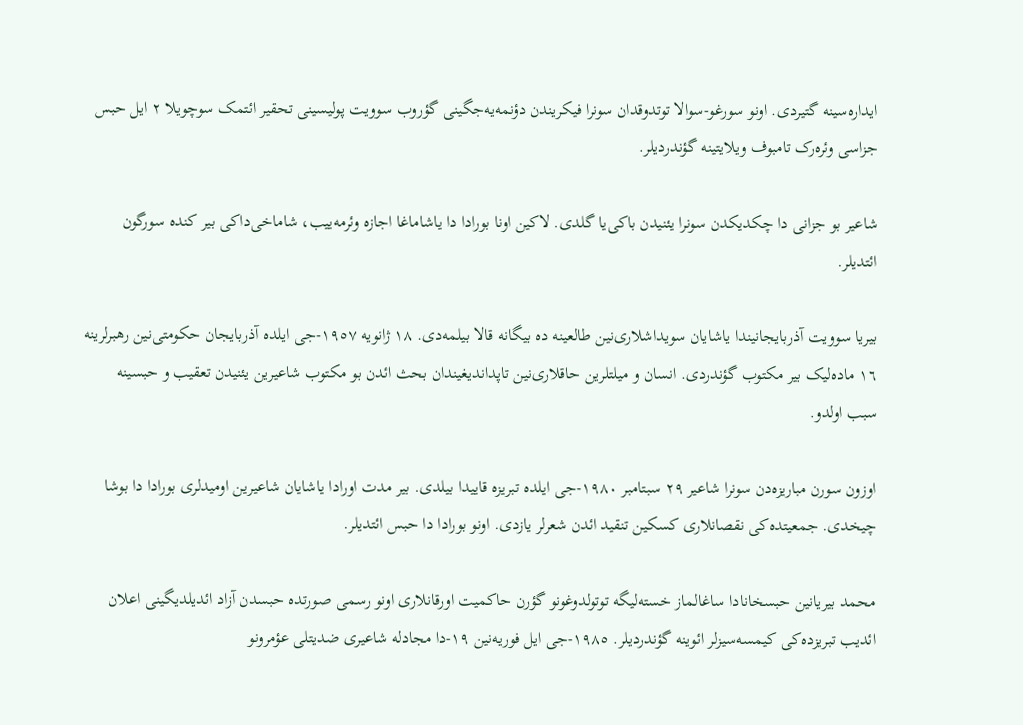ایداره‌سینه گتیردی. اونو سورغو-سوالا توتدوقدان سونرا فیکریندن دؤنمه‌یه‌جگینی گؤروب سوویت پولیسینی تحقیر ائتمک سوچویلا ۲ ایل حبس جزاسی وئره‌رک تامبوف ویلایتینه گؤندردیلر.

شاعیر بو جزانی دا چکدیکدن سونرا یئنیدن باکی‌یا گلدی. لاکین اونا بورادا دا یاشاماغا اجازه وئرمه‌ییب، شاماخی‌داکی بیر کنده سورگون ائتدیلر.

بیریا سوویت آذربایجانیندا یاشایان سویداشلاری‌نین طالعینه ده بیگانه قالا بیلمه‌دی. ۱۸ ژانویه ۱۹٥۷-جی ایلده آذربایجان حکومتی‌نین رهبرلرینه ۱٦ ماده‌لیک بیر مکتوب گؤندردی. انسان و میلتلرین حاقلاری‌نین تاپداندیغیندان بحث ائدن بو مکتوب شاعیرین یئنیدن تعقیب و حبسینه سبب اولدو.

اوزون سورن مباریزه‌دن سونرا شاعیر ۲۹ سبتامبر ۱۹۸۰-جی ایلده تبریزه قاییدا بیلدی. بیر مدت اورادا یاشایان شاعیرین اومیدلری بورادا دا بوشا چیخدی. جمعیتده‌کی نقصانلاری کسکین تنقید ائدن شعرلر یازدی. اونو بورادا دا حبس ائتدیلر.

محمد بیریانین حبسخانادا ساغالماز خسته‌لیگه توتولدوغونو گؤرن حاکمیت اورقانلاری اونو رسمی صورتده حبسدن آزاد ائدیلدیگینی اعلان ائدیب تبریزده‌کی کیمسه‌سیزلر ائوینه گؤندردیلر. ۱۹۸٥-جی ایل فوریه‌نین ۱۹-دا مجادله شاعیری ضدیتلی عؤمرونو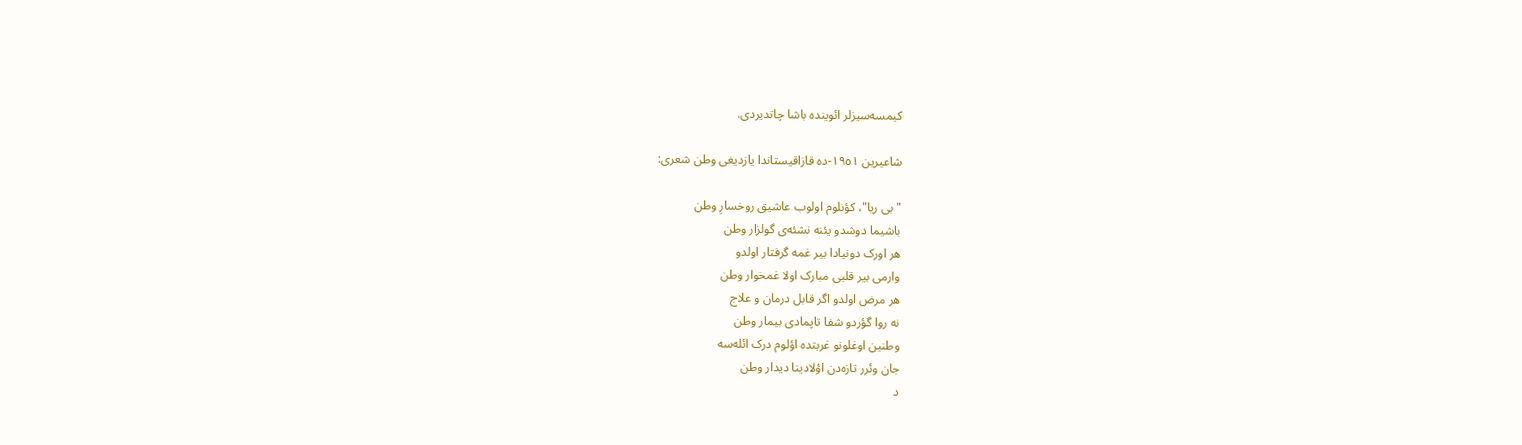کیمسه‌سیزلر ائوینده باشا چاتدیردی.

شاعیرین ۱۹٥۱-ده قازاقیستاندا یازدیغی وطن شعری:

"بی ریا"، کؤنلوم اولوب عاشیق روخسارِ وطن
باشیما دوشدو یئنه نشئه‌ی گولزار وطن
هر اورک دونیادا بیر غمه گرفتار اولدو
وارمی بیر قلبی مبارک اولا غمخوار وطن
هر مرض اولدو اگر قابل درمان و علاج
نه روا گؤردو شفا تاپمادی بیمار وطن
وطنین اوغلونو غربتده اؤلوم درک ائله‌سه
جان وئرر تازه‌دن اؤلادینا دیدار وطن
د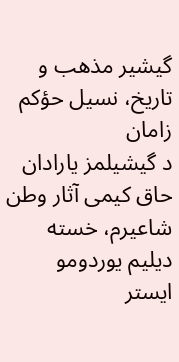گیشیر مذهب و تاریخ، نسیل حؤکم زامان
د گیشیلمز یارادان حاق کیمی آثار وطن
شاعیرم، خسته دیلیم یوردومو ایستر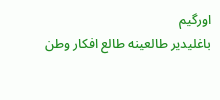اورگیم
باغلیدیر طالعینه طالع افکار وطن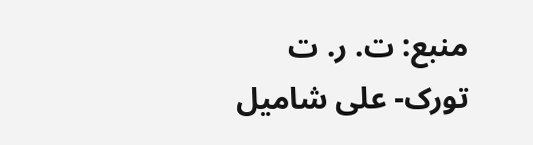منبع: ت. ر. ت  تورک- علی شاميل